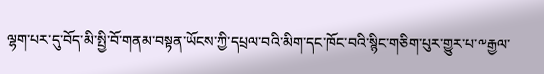ལྷག་པར་དུ་བོད་མི་སྤྱི་བོ་གནམ་བསྟན་ཡོངས་ཀྱི་དཔྲལ་བའི་མིག་དང་ཁོང་བའི་སྙིང་གཅིག་པུར་གྱུར་པ་༸རྒྱལ་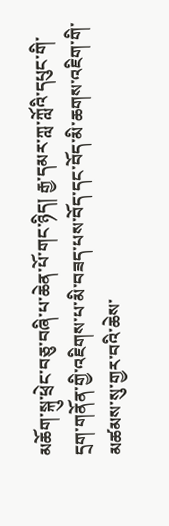མཆོག་སྐུ་ཕྲེང་བཅུ་བཞི་པ་ཆེན་པོ་གང་ཉིད། རྒྱ་དམར་ཀླ་ཀློའི་དཔུང་གི་དྲག་གནོན་གྱི་འཇིགས་པ་མི་བཟད་པས་བོད་དང་བོད་མི་ཆགས་འཇིག་གི་མཚམས་སུ་གྱར་བའི་ཆེས་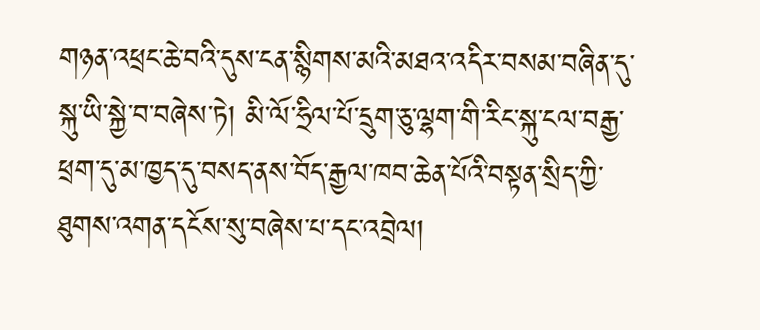གཉན་འཕྲང་ཆེ་བའི་དུས་ངན་སྙིགས་མའི་མཐའ་འདིར་བསམ་བཞིན་དུ་སྐུ་ཡི་སྐྱེ་བ་བཞེས་ཏེ། མི་ལོ་ཧྲིལ་པོ་དྲུག་ཅུ་ལྷག་གི་རིང་སྐུ་ངལ་བརྒྱ་ཕྲག་དུ་མ་ཁྱད་དུ་བསད་ནས་བོད་རྒྱལ་ཁབ་ཆེན་པོའི་བསྟན་སྲིད་ཀྱི་ཐུགས་འགན་དངོས་སུ་བཞེས་པ་དང་འབྲེལ།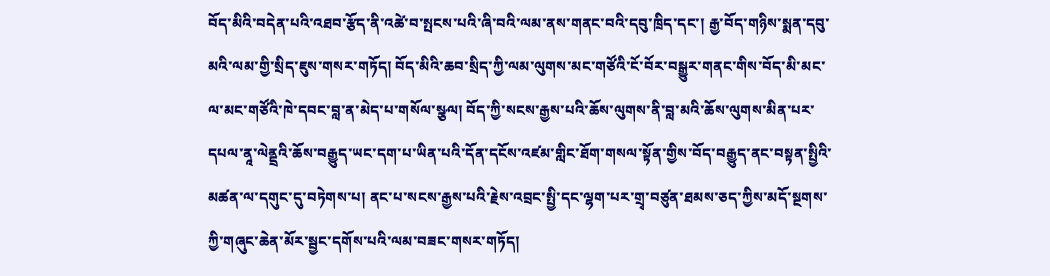བོད་མིའི་བདེན་པའི་འཐབ་རྩོད་ནི་འཚེ་བ་སྤངས་པའི་ཞི་བའི་ལམ་ནས་གནང་བའི་དབུ་ཁྲིད་དང་། རྒྱ་བོད་གཉིས་སྨན་དབུ་མའི་ལམ་གྱི་སྲིད་ཇུས་གསར་གཏོད། བོད་མིའི་ཆབ་སྲིད་ཀྱི་ལམ་ལུགས་མང་གཙོའི་ངོ་བོར་བསྒྱུར་གནང་གིས་བོད་མི་མང་ལ་མང་གཙོའི་ཁེ་དབང་བླ་ན་མེད་པ་གསོལ་སྩལ། བོད་ཀྱི་སངས་རྒྱས་པའི་ཆོས་ལུགས་ནི་བླ་མའི་ཆོས་ལུགས་མིན་པར་དཔལ་ནཱ་ལེནྡྲའི་ཆོས་བརྒྱུད་ཡང་དག་པ་ཡིན་པའི་དོན་དངོས་འཛམ་གླིང་ཐོག་གསལ་སྟོན་གྱིས་བོད་བརྒྱུད་ནང་བསྟན་སྤྱིའི་མཚན་ལ་དགུང་དུ་བཏེགས་པ། ནང་པ་སངས་རྒྱས་པའི་རྗེས་འབྲང་སྤྱི་དང་ལྷག་པར་གྲྭ་བཙུན་ཐམས་ཅད་ཀྱིས་མདོ་སྔགས་ཀྱི་གཞུང་ཆེན་མོར་སྦྱང་དགོས་པའི་ལམ་བཟང་གསར་གཏོད།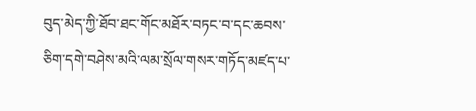བུད་མེད་ཀྱི་ཐོབ་ཐང་གོང་མཐོར་བཏང་བ་དང་ཆབས་ཅིག་དགེ་བཤེས་མའི་ལམ་སྲོལ་གསར་གཏོད་མཛད་པ་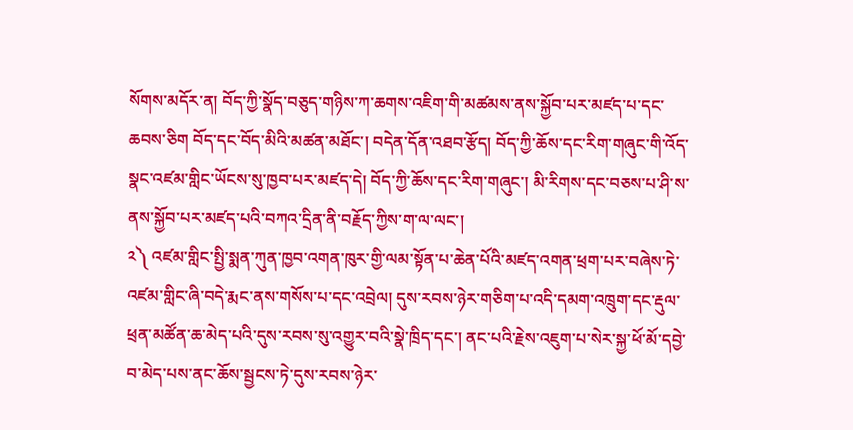སོགས་མདོར་ན། བོད་ཀྱི་སྣོད་བཅུད་གཉིས་ཀ་ཆགས་འཇིག་གི་མཚམས་ནས་སྐྱོབ་པར་མཛད་པ་དང་ཆབས་ཅིག བོད་དང་བོད་མིའི་མཚན་མཐོང་། བདེན་དོན་འཐབ་རྩོད། བོད་ཀྱི་ཆོས་དང་རིག་གཞུང་གི་འོད་སྣང་འཛམ་གླིང་ཡོངས་སུ་ཁྱབ་པར་མཛད་དེ། བོད་ཀྱི་ཆོས་དང་རིག་གཞུང་། མི་རིགས་དང་བཅས་པ་ཤི་ས་ནས་སྐྱོབ་པར་མཛད་པའི་བཀའ་དྲིན་ནི་བརྗོད་ཀྱིས་ག་ལ་ལང་།
༢༽ འཛམ་གླིང་སྤྱི་སྨན་ཀུན་ཁྱབ་འགན་ཁུར་གྱི་ལམ་སྟོན་པ་ཆེན་པོའི་མཛད་འགན་ཕྲག་པར་བཞེས་ཏེ་འཛམ་གླིང་ཞི་བདེ་རྨང་ནས་གསོས་པ་དང་འབྲེལ། དུས་རབས་ཉེར་གཅིག་པ་འདི་དམག་འཁྲུག་དང་རྡུལ་ཕྲན་མཚོན་ཆ་མེད་པའི་དུས་རབས་སུ་འགྱུར་བའི་སྣེ་ཁྲིད་དང་། ནང་པའི་རྗེས་འཇུག་པ་སེར་སྐྱ་ཕོ་མོ་དབྱེ་བ་མེད་པས་ནང་ཆོས་སྦྱངས་ཏེ་དུས་རབས་ཉེར་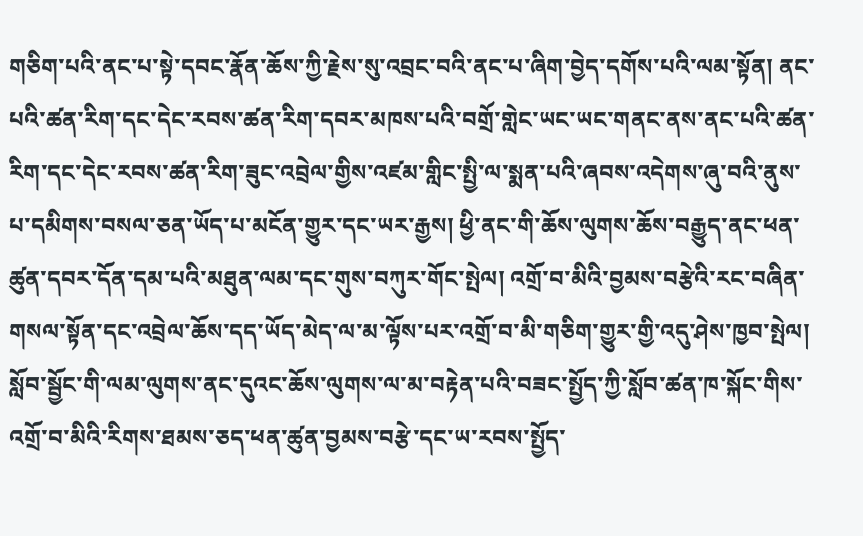གཅིག་པའི་ནང་པ་སྟེ་དབང་རྣོན་ཆོས་ཀྱི་རྗེས་སུ་འབྲང་བའི་ནང་པ་ཞིག་བྱེད་དགོས་པའི་ལམ་སྟོན། ནང་པའི་ཚན་རིག་དང་དེང་རབས་ཚན་རིག་དབར་མཁས་པའི་བགྲོ་གླེང་ཡང་ཡང་གནང་ནས་ནང་པའི་ཚན་རིག་དང་དེང་རབས་ཚན་རིག་ཟུང་འབྲེལ་གྱིས་འཛམ་གླིང་སྤྱི་ལ་སྨན་པའི་ཞབས་འདེགས་ཞུ་བའི་ནུས་པ་དམིགས་བསལ་ཅན་ཡོད་པ་མངོན་གྱུར་དང་ཡར་རྒྱས། ཕྱི་ནང་གི་ཆོས་ལུགས་ཆོས་བརྒྱུད་ནང་ཕན་ཚུན་དབར་དོན་དམ་པའི་མཐུན་ལམ་དང་གུས་བཀུར་གོང་སྤེལ། འགྲོ་བ་མིའི་བྱམས་བརྩེའི་རང་བཞིན་གསལ་སྟོན་དང་འབྲེལ་ཆོས་དད་ཡོད་མེད་ལ་མ་ལྟོས་པར་འགྲོ་བ་མི་གཅིག་གྱུར་གྱི་འདུ་ཤེས་ཁྱབ་སྤེལ། སློབ་སྦྱོང་གི་ལམ་ལུགས་ནང་དུའང་ཆོས་ལུགས་ལ་མ་བརྟེན་པའི་བཟང་སྤྱོད་ཀྱི་སློབ་ཚན་ཁ་སྐོང་གིས་འགྲོ་བ་མིའི་རིགས་ཐམས་ཅད་ཕན་ཚུན་བྱམས་བརྩེ་དང་ཡ་རབས་སྤྱོད་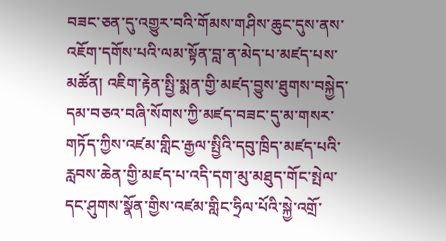བཟང་ཅན་དུ་འགྱུར་བའི་གོམས་གཤིས་ཆུང་དུས་ནས་འཇོག་དགོས་པའི་ལམ་སྟོན་བླ་ན་མེད་པ་མཛད་པས་མཚོན། འཇིག་རྟེན་སྤྱི་སྨན་གྱི་མཛད་བྱུས་ཐུགས་བསྐྱེད་དམ་བཅའ་བཞི་སོགས་ཀྱི་མཛད་བཟང་དུ་མ་གསར་གཏོད་ཀྱིས་འཛམ་གླིང་རྒྱལ་སྤྱིའི་དབུ་ཁྲིད་མཛད་པའི་རླབས་ཆེན་གྱི་མཛད་པ་འདི་དག་མུ་མཐུད་གོང་སྤེལ་དང་ཤུགས་སྣོན་གྱིས་འཛམ་གླིང་ཧྲིལ་པོའི་སྐྱེ་འགྲོ་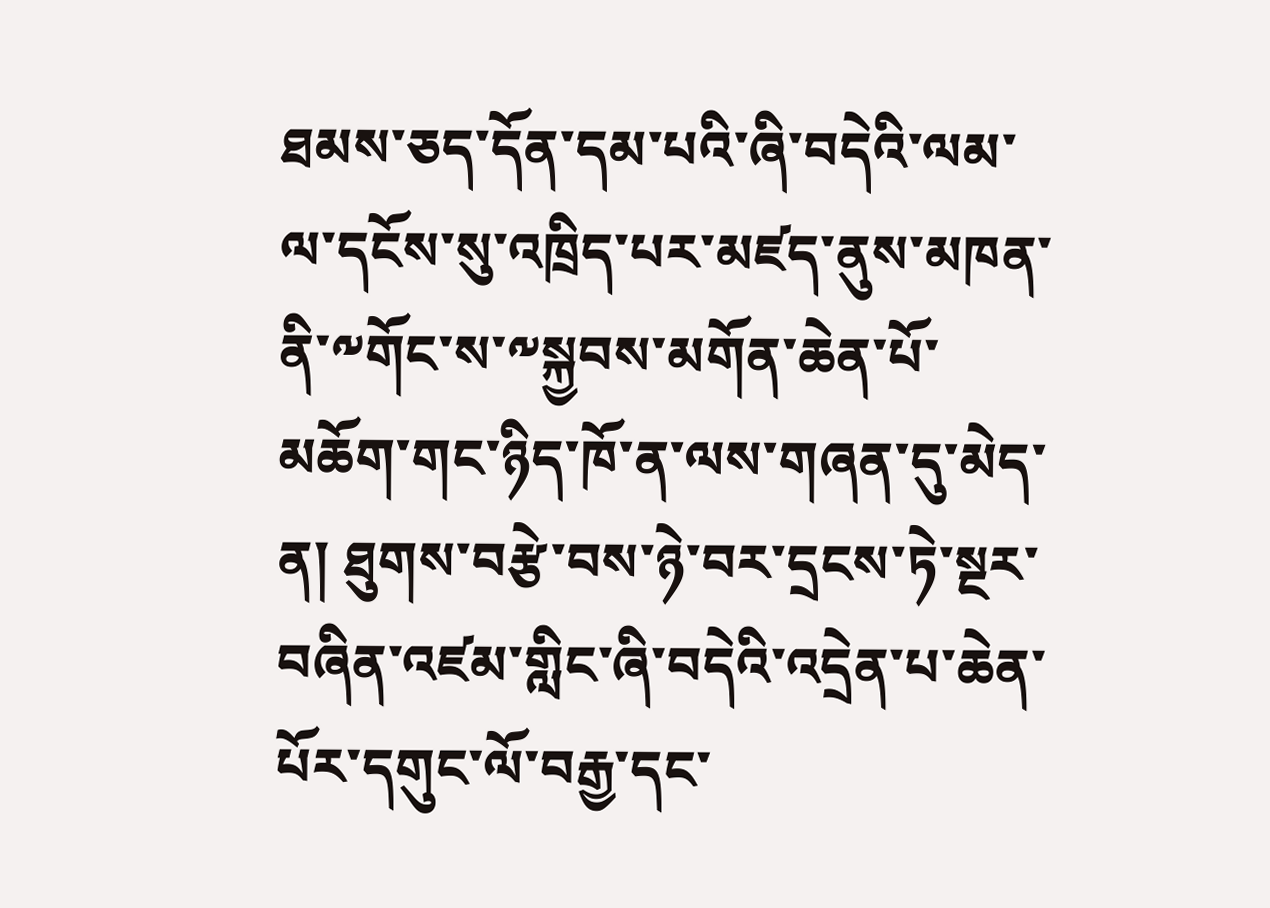ཐམས་ཅད་དོན་དམ་པའི་ཞི་བདེའི་ལམ་ལ་དངོས་སུ་འཁྲིད་པར་མཛད་ནུས་མཁན་ནི་༸གོང་ས་༸སྐྱབས་མགོན་ཆེན་པོ་མཆོག་གང་ཉིད་ཁོ་ན་ལས་གཞན་དུ་མེད་ན། ཐུགས་བརྩེ་བས་ཉེ་བར་དྲངས་ཏེ་སྔར་བཞིན་འཛམ་གླིང་ཞི་བདེའི་འདྲེན་པ་ཆེན་པོར་དགུང་ལོ་བརྒྱ་དང་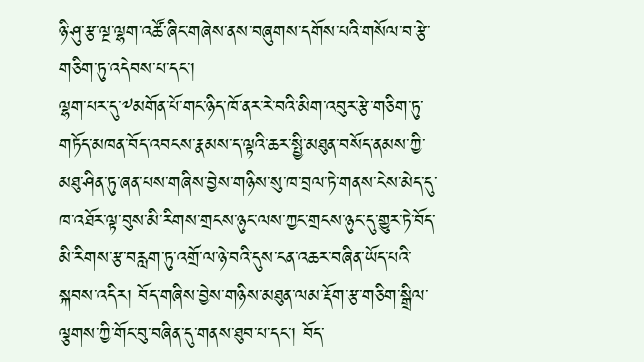ཉི་ཤུ་རྩ་ལྔ་ལྷག་འཚོ་ཞིང་གཞེས་ནས་བཞུགས་དགོས་པའི་གསོལ་བ་རྩེ་གཅིག་ཏུ་འདེབས་པ་དང་།
ལྷག་པར་དུ་༸མགོན་པོ་གང་ཉིད་ཁོ་ནར་རེ་བའི་མིག་འབུར་རྩེ་གཅིག་ཏུ་གཏོད་མཁན་བོད་འབངས་རྣམས་ད་ལྟའི་ཆར་སྤྱི་མཐུན་བསོད་ནམས་ཀྱི་མཐུ་ཤིན་ཏུ་ཞན་པས་གཞིས་བྱེས་གཉིས་སུ་ཁ་བྲལ་ཏེ་གནས་ངེས་མེད་དུ་ཁ་འཐོར་ལྟ་བུས་མི་རིགས་གྲངས་ཉུང་ལས་ཀྱང་གྲངས་ཉུང་དུ་གྱུར་ཏེ་བོད་མི་རིགས་རྩ་བརླག་ཏུ་འགྲོ་ལ་ཉེ་བའི་དུས་ངན་འཆར་བཞིན་ཡོད་པའི་སྐབས་འདིར། བོད་གཞིས་བྱེས་གཉིས་མཐུན་ལམ་རྡོག་རྩ་གཅིག་སྒྲིལ་ལྕགས་ཀྱི་གོང་བུ་བཞིན་དུ་གནས་ཐུབ་པ་དང་། བོད་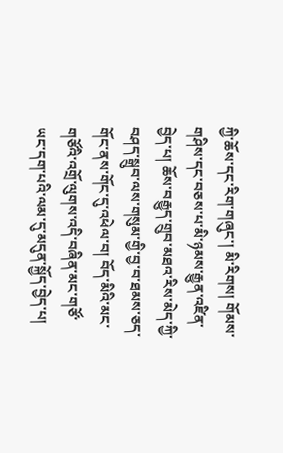ཀྱི་ཆོས་དང་རིག་གཞུང་། མི་རིགས། གོམས་གཤིས་དང་བཅས་པ་མི་ཉམས་རྒྱུན་འཛིན་བྱེད་པ། ཆོས་བརྒྱུད་གྲུབ་མཐའ་རིས་མེད་ཀྱི་བཤད་སྒྲུབ་ལས་གསུམ་གྱི་བྱ་བ་ཐམས་ཅད་གོང་ནས་གོང་དུ་འཕེལ་བ། བོད་མིའི་མང་གཙོའི་འགྲོ་ལུགས་འདི་བཞིན་མང་གཙོ་ཡང་དག་པའི་ལམ་དུ་མདུན་སྐྱོད་བྱེད་པ།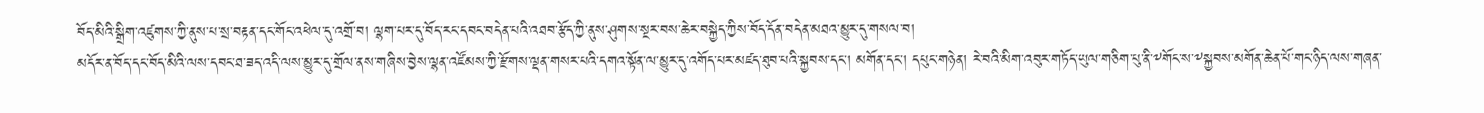བོད་མིའི་སྒྲིག་འཛུགས་ཀྱི་ནུས་པ་སྲ་བརྟན་དང་གོང་འཕེལ་དུ་འགྲོ་བ། ལྷག་པར་དུ་བོད་རང་དབང་བདེན་པའི་འཐབ་རྩོད་ཀྱི་ནུས་ཤུགས་སྔར་བས་ཆེར་བསྐྱེད་ཀྱིས་བོད་དོན་བདེན་མཐའ་མྱུར་དུ་གསལ་བ།
མདོར་ན་བོད་དང་བོད་མིའི་ལས་དབང་ཐ་ཟད་འདི་ལས་མྱུར་དུ་གྲོལ་ནས་གཞིས་བྱེས་ལྷན་འཛོམས་ཀྱི་རྫོགས་ལྡན་གསར་པའི་དགའ་སྟོན་ལ་མྱུར་དུ་འགོད་པར་མཛད་ཐུབ་པའི་སྐྱབས་དང་། མགོན་དང་། དཔུང་གཉེན། རེ་བའི་མིག་འབུར་གཏོད་ཡུལ་གཅིག་པུ་ནི་༸གོང་ས་༸སྐྱབས་མགོན་ཆེན་པོ་གང་ཉིད་ལས་གཞན་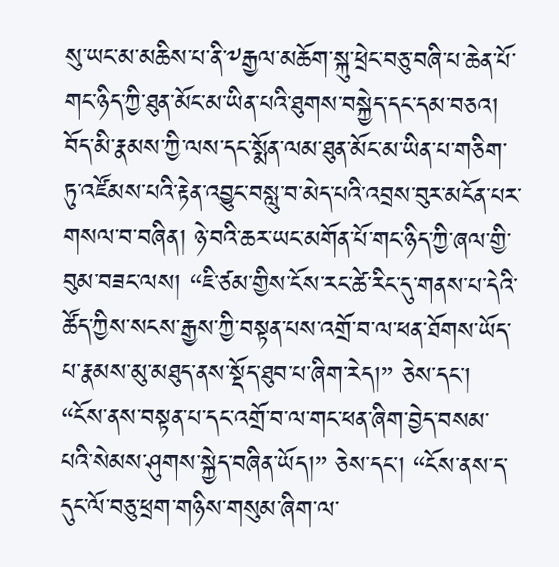སུ་ཡང་མ་མཆིས་པ་ནི་༸རྒྱལ་མཆོག་སྐུ་ཕྲེང་བཅུ་བཞི་པ་ཆེན་པོ་གང་ཉིད་ཀྱི་ཐུན་མོང་མ་ཡིན་པའི་ཐུགས་བསྐྱེད་དང་དམ་བཅའ། བོད་མི་རྣམས་ཀྱི་ལས་དང་སྨོན་ལམ་ཐུན་མོང་མ་ཡིན་པ་གཅིག་ཏུ་འཛོམས་པའི་རྟེན་འབྱུང་བསླུ་བ་མེད་པའི་འབྲས་བུར་མངོན་པར་གསལ་བ་བཞིན། ཉེ་བའི་ཆར་ཡང་མགོན་པོ་གང་ཉིད་ཀྱི་ཞལ་གྱི་བུམ་བཟང་ལས། “ཇི་ཙམ་གྱིས་ངོས་རང་ཚེ་རིང་དུ་གནས་པ་དེའི་ཚོད་ཀྱིས་སངས་རྒྱས་ཀྱི་བསྟན་པས་འགྲོ་བ་ལ་ཕན་ཐོགས་ཡོད་པ་རྣམས་མུ་མཐུད་ནས་སྡོད་ཐུབ་པ་ཞིག་རེད།” ཅེས་དང་། “ངོས་ནས་བསྟན་པ་དང་འགྲོ་བ་ལ་གང་ཕན་ཞིག་བྱེད་བསམ་པའི་སེམས་ཤུགས་སྐྱེད་བཞིན་ཡོད།” ཅེས་དང་། “ངོས་ནས་ད་དུང་ལོ་བཅུ་ཕྲག་གཉིས་གསུམ་ཞིག་ལ་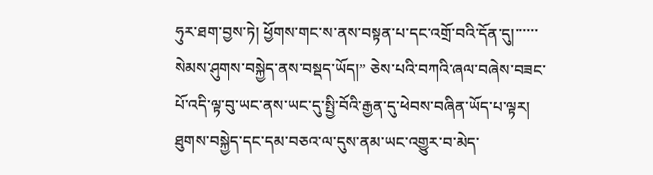ཧུར་ཐག་བྱས་ཏེ། ཕྱོགས་གང་ས་ནས་བསྟན་པ་དང་འགྲོ་བའི་དོན་དུ།་་་་་་སེམས་ཤུགས་བསྐྱེད་ནས་བསྡད་ཡོད།” ཅེས་པའི་བཀའི་ཞལ་བཞེས་བཟང་པོ་འདི་ལྟ་བུ་ཡང་ནས་ཡང་དུ་སྤྱི་བོའི་རྒྱན་དུ་ཕེབས་བཞིན་ཡོད་པ་ལྟར། ཐུགས་བསྐྱེད་དང་དམ་བཅའ་ལ་དུས་ནམ་ཡང་འགྱུར་བ་མེད་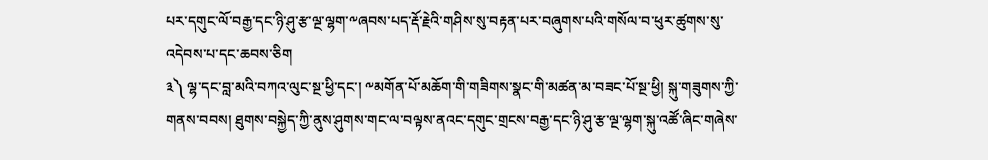པར་དགུང་ལོ་བརྒྱ་དང་ཉི་ཤུ་རྩ་ལྔ་ལྷག་༸ཞབས་པད་རྡོ་རྗེའི་གཤིས་སུ་བརྟན་པར་བཞུགས་པའི་གསོལ་བ་ཕུར་ཚུགས་སུ་འདེབས་པ་དང་ཆབས་ཅིག
༣༽ ལྷ་དང་བླ་མའི་བཀའ་ལུང་སྔ་ཕྱི་དང་། ༸མགོན་པོ་མཆོག་གི་གཟིགས་སྣང་གི་མཚན་མ་བཟང་པོ་སྔ་ཕྱི། སྐུ་གཟུགས་ཀྱི་གནས་བབས། ཐུགས་བསྐྱེད་ཀྱི་ནུས་ཤུགས་གང་ལ་བལྟས་ནའང་དགུང་གྲངས་བརྒྱ་དང་ཉི་ཤུ་རྩ་ལྔ་ལྷག་སྐུ་འཚོ་ཞིང་གཞེས་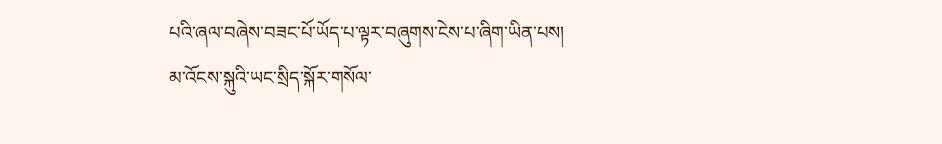པའི་ཞལ་བཞེས་བཟང་པོ་ཡོད་པ་ལྟར་བཞུགས་ངེས་པ་ཞིག་ཡིན་པས། མ་འོངས་སྐུའི་ཡང་སྲིད་སྐོར་གསོལ་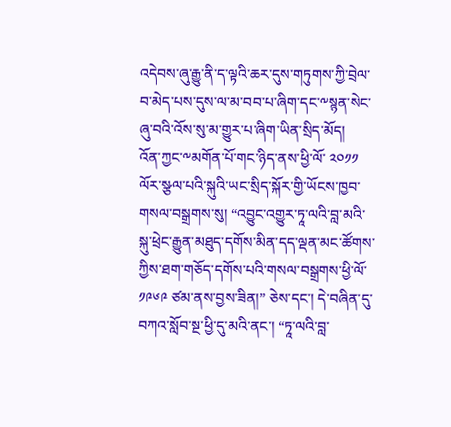འདེབས་ཞུ་རྒྱུ་ནི་ད་ལྟའི་ཆར་དུས་གཏུགས་ཀྱི་བྲེལ་བ་མེད་པས་དུས་ལ་མ་བབ་པ་ཞིག་དང་༸སྙན་སེང་ཞུ་བའི་འོས་སུ་མ་གྱུར་པ་ཞིག་ཡིན་སྲིད་མོད།
འོན་ཀྱང་༸མགོན་པོ་གང་ཉིད་ནས་ཕྱི་ལོ་ ༢༠༡༡ ལོར་སྩལ་པའི་སྐུའི་ཡང་སྲིད་སྐོར་གྱི་ཡོངས་ཁྱབ་གསལ་བསྒྲགས་སུ། “འབྱུང་འགྱུར་ཏཱ་ལའི་བླ་མའི་སྐུ་ཕྲེང་རྒྱུན་མཐུད་དགོས་མིན་དད་ལྡན་མང་ཚོགས་ཀྱིས་ཐག་གཅོད་དགོས་པའི་གསལ་བསྒྲགས་ཕྱི་ལོ་ ༡༩༦༩ ཙམ་ནས་བྱས་ཟིན།” ཅེས་དང་། དེ་བཞིན་དུ་བཀའ་སློབ་སྔ་ཕྱི་དུ་མའི་ནང་། “ཏཱ་ལའི་བླ་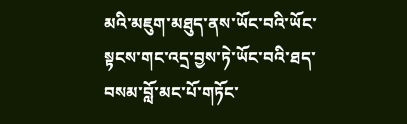མའི་མཇུག་མཐུད་ནས་ཡོང་བའི་ཡོང་སྟངས་གང་འདྲ་བྱས་ཏེ་ཡོང་བའི་ཐད་བསམ་བློ་མང་པོ་གཏོང་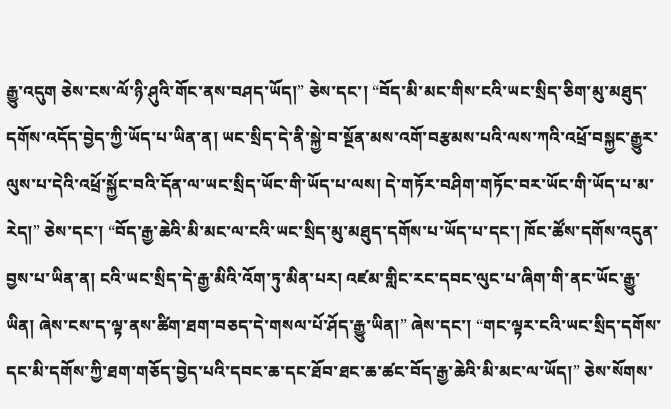རྒྱུ་འདུག ཅེས་ངས་ལོ་ཉི་ཤུའི་གོང་ནས་བཤད་ཡོད།” ཅེས་དང་། “བོད་མི་མང་གིས་ངའི་ཡང་སྲིད་ཅིག་མུ་མཐུད་དགོས་འདོད་བྱེད་ཀྱི་ཡོད་པ་ཡིན་ན། ཡང་སྲིད་དེ་ནི་སྐྱེ་བ་སྔོན་མས་འགོ་བརྩམས་པའི་ལས་ཀའི་འཕྲོ་བསྐྱང་རྒྱུར་ལུས་པ་དེའི་འཕྲོ་སྐྱོང་བའི་དོན་ལ་ཡང་སྲིད་ཡོང་གི་ཡོད་པ་ལས། དེ་གཏོར་བཤིག་གཏོང་བར་ཡོང་གི་ཡོད་པ་མ་རེད།” ཅེས་དང་། “བོད་རྒྱ་ཆེའི་མི་མང་ལ་ངའི་ཡང་སྲིད་མུ་མཐུད་དགོས་པ་ཡོད་པ་དང་། ཁོང་ཚོས་དགོས་འདུན་བྱས་པ་ཡིན་ན། ངའི་ཡང་སྲིད་དེ་རྒྱ་མིའི་འོག་ཏུ་མིན་པར། འཛམ་གླིང་རང་དབང་ལུང་པ་ཞིག་གི་ནང་ཡོང་རྒྱུ་ཡིན། ཞེས་ངས་ད་ལྟ་ནས་ཚིག་ཐག་བཅད་དེ་གསལ་པོ་ཤོད་རྒྱུ་ཡིན།” ཞེས་དང་། “གང་ལྟར་ངའི་ཡང་སྲིད་དགོས་དང་མི་དགོས་ཀྱི་ཐག་གཅོད་བྱེད་པའི་དབང་ཆ་དང་ཐོབ་ཐང་ཆ་ཚང་བོད་རྒྱ་ཆེའི་མི་མང་ལ་ཡོད།” ཅེས་སོགས་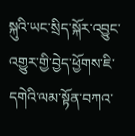སྐུའི་ཡང་སྲིད་སྐོར་འབྱུང་འགྱུར་གྱི་བྱེད་ཕྱོགས་ཇི་དགེའི་ལམ་སྟོན་བཀའ་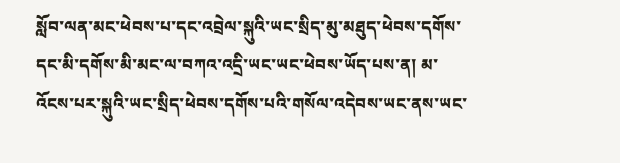སློབ་ལན་མང་ཕེབས་པ་དང་འབྲེལ་སྐུའི་ཡང་སྲིད་མུ་མཐུད་ཕེབས་དགོས་དང་མི་དགོས་མི་མང་ལ་བཀའ་འདྲི་ཡང་ཡང་ཕེབས་ཡོད་པས་ན། མ་འོངས་པར་སྐུའི་ཡང་སྲིད་ཕེབས་དགོས་པའི་གསོལ་འདེབས་ཡང་ནས་ཡང་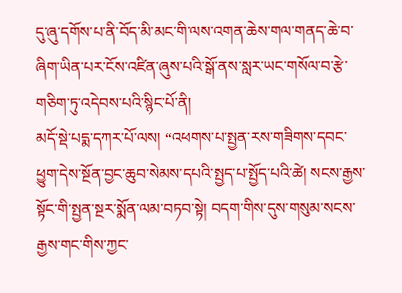དུ་ཞུ་དགོས་པ་ནི་བོད་མི་མང་གི་ལས་འགན་ཆེས་གལ་གནད་ཆེ་བ་ཞིག་ཡིན་པར་ངོས་འཛིན་ཞུས་པའི་སྒོ་ནས་སླར་ཡང་གསོལ་བ་རྩེ་གཅིག་ཏུ་འདེབས་པའི་སྙིང་པོ་ནི།
མདོ་སྡེ་པདྨ་དཀར་པོ་ལས། “འཕགས་པ་སྤྱན་རས་གཟིགས་དབང་ཕྱུག་དེས་སྔོན་བྱང་ཆུབ་སེམས་དཔའི་སྤྱད་པ་སྤྱོད་པའི་ཚེ། སངས་རྒྱས་སྟོང་གི་སྤྱན་སྔར་སྨོན་ལམ་བཏབ་སྟེ། བདག་གིས་དུས་གསུམ་སངས་རྒྱས་གང་གིས་ཀྱང་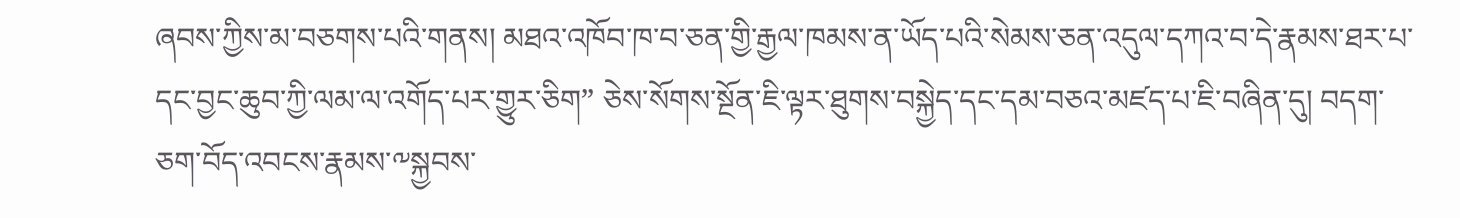ཞབས་ཀྱིས་མ་བཅགས་པའི་གནས། མཐའ་འཁོབ་ཁ་བ་ཅན་གྱི་རྒྱལ་ཁམས་ན་ཡོད་པའི་སེམས་ཅན་འདུལ་དཀའ་བ་དེ་རྣམས་ཐར་པ་དང་བྱང་ཆུབ་ཀྱི་ལམ་ལ་འགོད་པར་གྱུར་ཅིག” ཅེས་སོགས་སྔོན་ཇི་ལྟར་ཐུགས་བསྐྱེད་དང་དམ་བཅའ་མཛད་པ་ཇི་བཞིན་དུ། བདག་ཅག་བོད་འབངས་རྣམས་༸སྐྱབས་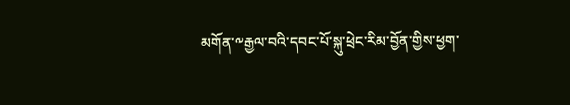མགོན་༸རྒྱལ་བའི་དབང་པོ་སྐུ་ཕྲེང་རིམ་བྱོན་གྱིས་ཕྱག་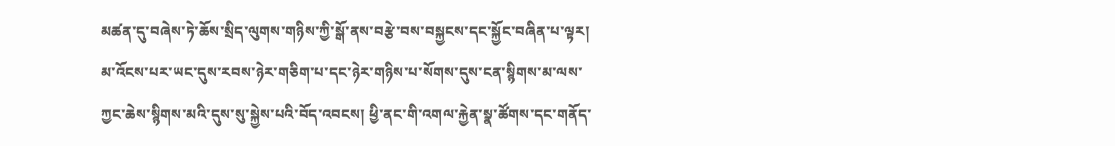མཚན་དུ་བཞེས་ཏེ་ཆོས་སྲིད་ལུགས་གཉིས་ཀྱི་སྒོ་ནས་བརྩེ་བས་བསྐྱངས་དང་སྐྱོང་བཞིན་པ་ལྟར།
མ་འོངས་པར་ཡང་དུས་རབས་ཉེར་གཅིག་པ་དང་ཉེར་གཉིས་པ་སོགས་དུས་ངན་སྙིགས་མ་ལས་ཀྱང་ཆེས་སྙིགས་མའི་དུས་སུ་སྐྱེས་པའི་བོད་འབངས། ཕྱི་ནང་གི་འགལ་རྐྱེན་སྣ་ཚོགས་དང་གནོད་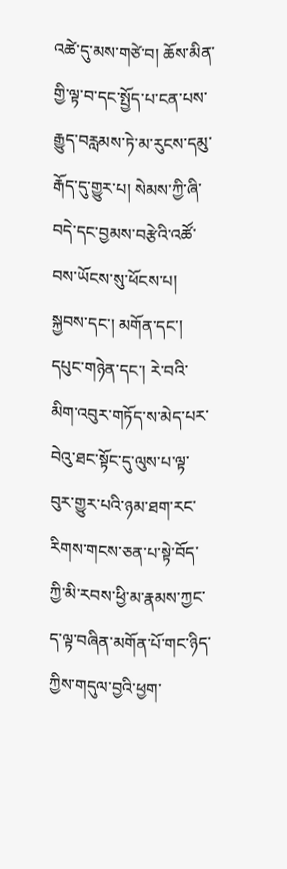འཚེ་དུ་མས་གཙེ་བ། ཆོས་མིན་གྱི་ལྟ་བ་དང་སྤྱོད་པ་ངན་པས་རྒྱུད་བརླམས་ཏེ་མ་རུངས་དམུ་རྒོད་དུ་གྱུར་པ། སེམས་ཀྱི་ཞི་བདེ་དང་བྱམས་བརྩེའི་འཚོ་བས་ཡོངས་སུ་ཕོངས་པ། སྐྱབས་དང་། མགོན་དང་། དཔུང་གཉེན་དང་། རེ་བའི་མིག་འབུར་གཏོད་ས་མེད་པར་བེའུ་ཐང་སྟོང་དུ་ལུས་པ་ལྟ་བུར་གྱུར་པའི་ཉམ་ཐག་རང་རིགས་གངས་ཅན་པ་སྟེ་བོད་ཀྱི་མི་རབས་ཕྱི་མ་རྣམས་ཀྱང་ད་ལྟ་བཞིན་མགོན་པོ་གང་ཉིད་ཀྱིས་གདུལ་བྱའི་ཕྱག་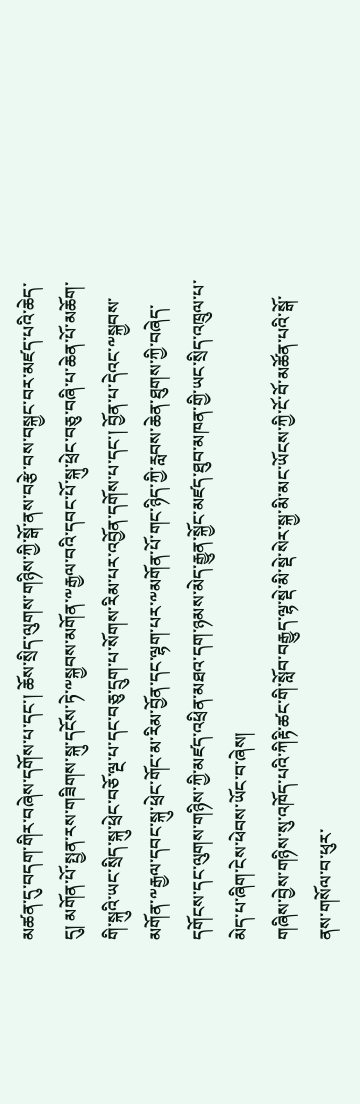མཚན་དུ་བདག་གིར་བཞེས་དགོས་པ་དང་། ཆོས་སྲིད་ལུགས་གཉིས་ཀྱི་སྒོ་ནས་བརྩེ་བས་བསྐྱང་བར་མཛད་པའི་ཆེད་དུ། མགོན་པོ་སྤྱན་རས་གཟིགས་སྐུ་དངོས་ཏེ་༸སྐྱབས་མགོན་༸རྒྱལ་བའི་དབང་པོ་སྐུ་ཕྲེང་བཅུ་བཞི་པ་ཆེན་པོ་མཆོག་གི་སྐུའི་ཡང་སྲིད་སྐུ་ཕྲེང་བཅོ་ལྔ་པ་དང་བཅུ་དྲུག་པ་སོགས་རིམ་པར་འབྱོན་དགོས་པ་དང་། བྱོན་པ་དེའང་༸སྐྱབས་མགོན་༸རྒྱལ་དབང་སྐུ་ཕྲེང་གོང་མ་རིམ་བྱོན་དང་ལྷག་པར་༸མགོན་པོ་གང་ཉིད་ཀྱི་རླབས་ཆེན་ཐུགས་ཀྱི་བཞེད་དགོངས་དང་ལུགས་གཉིས་ཀྱི་མཛད་འཕྲིན་མཐའ་དག་ཉམས་མེད་རྒྱུན་སྐྱོང་མཛད་ཐུབ་མཁན་གྱི་ཡང་སྲིད་འཁྲུལ་པ་མེད་པ་ཞིག་ངེས་ཕེབས་ཡོང་བ་ཞེས།
གཞིས་བྱེས་གཉིས་སུ་འཁོད་པའི་ཀིརྟི་ཚང་གི་སློབ་བརྒྱུད་ལྷ་སྡེ་མི་སྡེ་སེར་སྐྱ་མི་མང་ཡོངས་ཀྱི་ངོ་བོ་མཚོན་པའི་སྒོ་ནས་གསོལ་བ་ཕུར་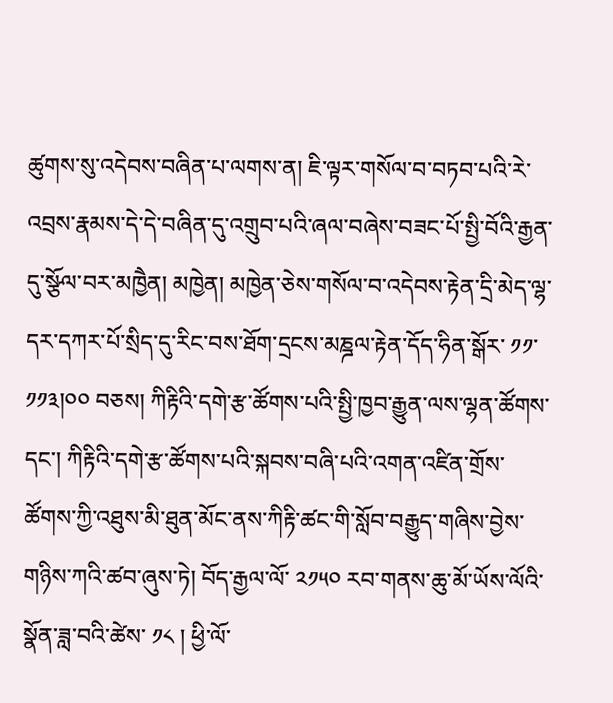ཚུགས་སུ་འདེབས་བཞིན་པ་ལགས་ན། ཇི་ལྟར་གསོལ་བ་བཏབ་པའི་རེ་འབྲས་རྣམས་དེ་དེ་བཞིན་དུ་འགྲུབ་པའི་ཞལ་བཞེས་བཟང་པོ་སྤྱི་བོའི་རྒྱན་དུ་སྩོལ་བར་མཁྱཻན། མཁྱེན། མཁྱེན་ཅེས་གསོལ་བ་འདེབས་རྟེན་དྲི་མེད་ལྷ་དར་དཀར་པོ་སྲིད་དུ་རིང་བས་ཐོག་དྲངས་མཎྜལ་རྟེན་དོད་ཧིན་སྒོར་ ༡༡་༡༡༣།༠༠ བཅས། ཀིརྟིའི་དགེ་རྩ་ཚོགས་པའི་སྤྱི་ཁྱབ་རྒྱུན་ལས་ལྷན་ཚོགས་དང་། ཀིརྟིའི་དགེ་རྩ་ཚོགས་པའི་སྐབས་བཞི་པའི་འགན་འཛིན་གྲོས་ཚོགས་ཀྱི་འཐུས་མི་ཐུན་མོང་ནས་ཀིརྟི་ཚང་གི་སློབ་བརྒྱུད་གཞིས་བྱེས་གཉིས་ཀའི་ཚབ་ཞུས་ཏེ། བོད་རྒྱལ་ལོ་ ༢༡༥༠ རབ་གནས་ཆུ་མོ་ཡོས་ལོའི་སྣོན་ཟླ་བའི་ཚེས་ ༡༨ ། ཕྱི་ལོ་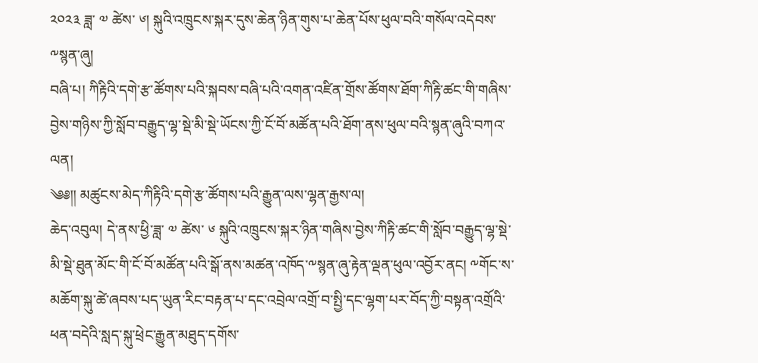༢༠༢༣ ཟླ་ ༧ ཚེས་ ༦། སྐུའི་འཁྲུངས་སྐར་དུས་ཆེན་ཉིན་གུས་པ་ཆེན་པོས་ཕུལ་བའི་གསོལ་འདེབས་༸སྙན་ཞུ།
བཞི་པ། ཀིརྟིའི་དགེ་རྩ་ཚོགས་པའི་སྐབས་བཞི་པའི་འགན་འཛིན་གྲོས་ཚོགས་ཐོག་ཀིརྟི་ཚང་གི་གཞིས་བྱེས་གཉིས་ཀྱི་སློབ་བརྒྱུད་ལྷ་སྡེ་མི་སྡེ་ཡོངས་ཀྱི་ངོ་བོ་མཚོན་པའི་ཐོག་ནས་ཕུལ་བའི་སྙན་ཞུའི་བཀའ་ལན།
༄༅།། མཚུངས་མེད་ཀིརྟིའི་དགེ་རྩ་ཚོགས་པའི་རྒྱུན་ལས་ལྷན་རྒྱས་ལ།
ཆེད་འབུལ། དེ་ནས་ཕྱི་ཟླ་ ༧ ཚེས་ ༦ སྐུའི་འཁྲུངས་སྐར་ཉིན་གཞིས་བྱེས་ཀིརྟི་ཚང་གི་སློབ་བརྒྱུད་ལྷ་སྡེ་མི་སྡེ་ཐུན་མོང་གི་ངོ་བོ་མཚོན་པའི་སྒོ་ནས་མཚན་འཁོད་༸སྙན་ཞུ་རྟེན་ལྡན་ཕུལ་འབྱོར་ནང། ༸གོང་ས་མཆོག་སྐུ་ཚེ་ཞབས་པད་ཡུན་རིང་བརྟན་པ་དང་འབྲེལ་འགྲོ་བ་སྤྱི་དང་ལྷག་པར་བོད་ཀྱི་བསྟན་འགྲོའི་ཕན་བདེའི་སླད་སྐུ་ཕྲེང་རྒྱུན་མཐུད་དགོས་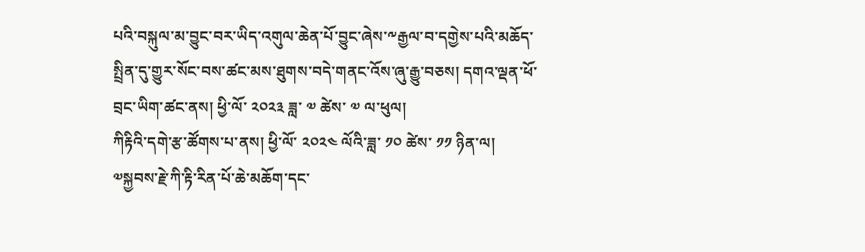པའི་བསྐུལ་མ་བྱུང་བར་ཡིད་འགུལ་ཆེན་པོ་བྱུང་ཞེས་༸རྒྱལ་བ་དགྱེས་པའི་མཆོད་སྤྲིན་དུ་གྱུར་སོང་བས་ཚང་མས་ཐུགས་བདེ་གནང་འོས་ཞུ་རྒྱུ་བཅས། དགའ་ལྡན་ཕོ་བྲང་ཡིག་ཚང་ནས། ཕྱི་ལོ་ ༢༠༢༣ ཟླ་ ༧ ཚེས་ ༧ ལ་ཕུལ།
ཀིརྟིའི་དགེ་རྩ་ཚོགས་པ་ནས། ཕྱི་ལོ་ ༢༠༢༤ ལོའི་ཟླ་ ༡༠ ཚེས་ ༡༡ ཉིན་ལ།
༧སྐྱབས་རྗེ་ཀི་རྟི་རིན་པོ་ཆེ་མཆོག་དང་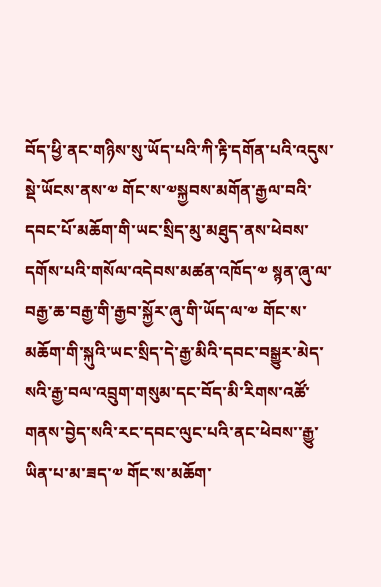བོད་ཕྱི་ནང་གཉིས་སུ་ཡོད་པའི་ཀི་རྟི་དགོན་པའི་འདུས་སྡེ་ཡོངས་ནས་༧ གོང་ས་༧སྐྱབས་མགོན་རྒྱལ་བའི་དབང་པོ་མཆོག་གི་ཡང་སྲིད་མུ་མཐུད་ནས་ཕེབས་དགོས་པའི་གསོལ་འདེབས་མཚན་འཁོད་༧ སྙན་ཞུ་ལ་བརྒྱ་ཆ་བརྒྱ་གི་རྒྱབ་སྐྱོར་ཞུ་གི་ཡོད་ལ་༧ གོང་ས་མཆོག་གི་སྐུའི་ཡང་སྲིད་དེ་རྒྱ་མིའི་དབང་བསྒྱུར་མེད་སའི་རྒྱ་བལ་འབྲུག་གསུམ་དང་བོད་མི་རིགས་འཚོ་གནས་བྱེད་སའི་རང་དབང་ལུང་པའི་ནང་ཕེབས་་རྒྱུ་ཡིན་པ་མ་ཟད་༧ གོང་ས་མཆོག་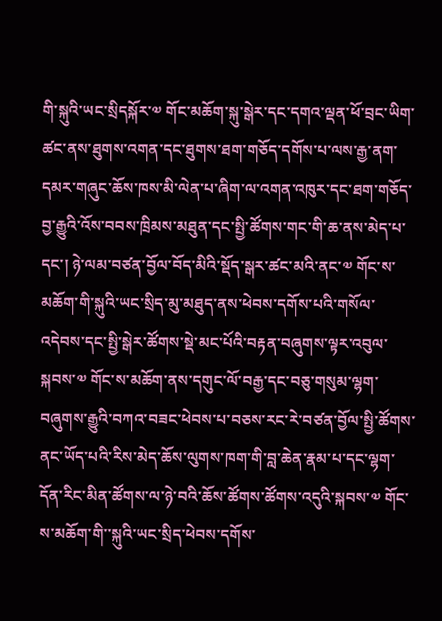གི་སྐུའི་ཡང་སྲིདསྐོར་༧ གོང་མཆོག་སྐུ་སྒེར་དང་དགའ་ལྡན་ཕོ་བྲང་ཡིག་ཚང་ནས་ཐུགས་འགན་དང་ཐུགས་ཐག་གཅོད་དགོས་པ་ལས་རྒྱ་ནག་དམར་གཞུང་ཆོས་ཁས་མི་ལེན་པ་ཞིག་ལ་འགན་འཁུར་དང་ཐག་གཅོད་བྱ་རྒྱུའི་འོས་བབས་ཁྲིམས་མཐུན་དང་སྤྱི་ཚོགས་གང་གི་ཆ་ནས་མེད་པ་དང་། ཉེ་ལམ་བཙན་བྱོལ་བོད་མིའི་སྡོད་སྒར་ཚང་མའི་ནང་༧ གོང་ས་མཆོག་གི་སྐུའི་ཡང་སྲིད་མུ་མཐུད་ནས་ཕེབས་དགོས་པའི་གསོལ་འདེབས་དང་སྤྱི་སྒེར་ཚོགས་སྡེ་མང་པོའི་བརྟན་བཞུགས་ལྟར་འབུལ་སྐབས་༧ གོང་ས་མཆོག་ནས་དགུང་ལོ་བརྒྱ་དང་བཅུ་གསུམ་ལྷག་བཞུགས་རྒྱུའི་བཀའ་བཟང་ཕེབས་པ་བཅས་རང་རེ་བཙན་བྱོལ་སྤྱི་ཚོགས་ནང་ཡོད་པའི་རིས་མེད་ཆོས་ལུགས་ཁག་གི་བླ་ཆེན་རྣམ་པ་དང་ལྷག་དོན་རིང་མིན་ཚོགས་ལ་ཉེ་བའི་ཆོས་ཚོགས་ཚོགས་འདུའི་སྐབས་༧ གོང་ས་མཆོག་གི་་སྐུའི་ཡང་སྲིད་ཕེབས་དགོས་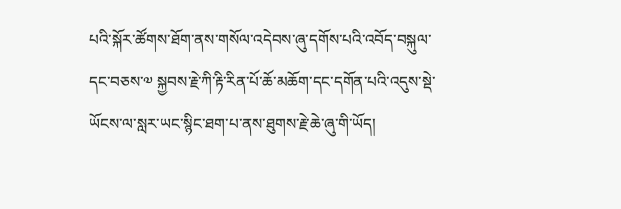པའི་སྐོར་ཚོགས་ཐོག་ནས་གསོལ་འདེབས་ཞུ་དགོས་པའི་འབོད་བསྐུལ་དང་བཅས་༧ སྐྱབས་རྗེ་ཀི་རྟི་རིན་པོ་ཆོ་མཆོག་དང་དགོན་པའི་འདུས་སྡེ་ཡོངས་ལ་སླར་ཡང་སྙིང་ཐག་པ་ནས་ཐུགས་རྗེ་ཆེ་ཞུ་གི་ཡོད།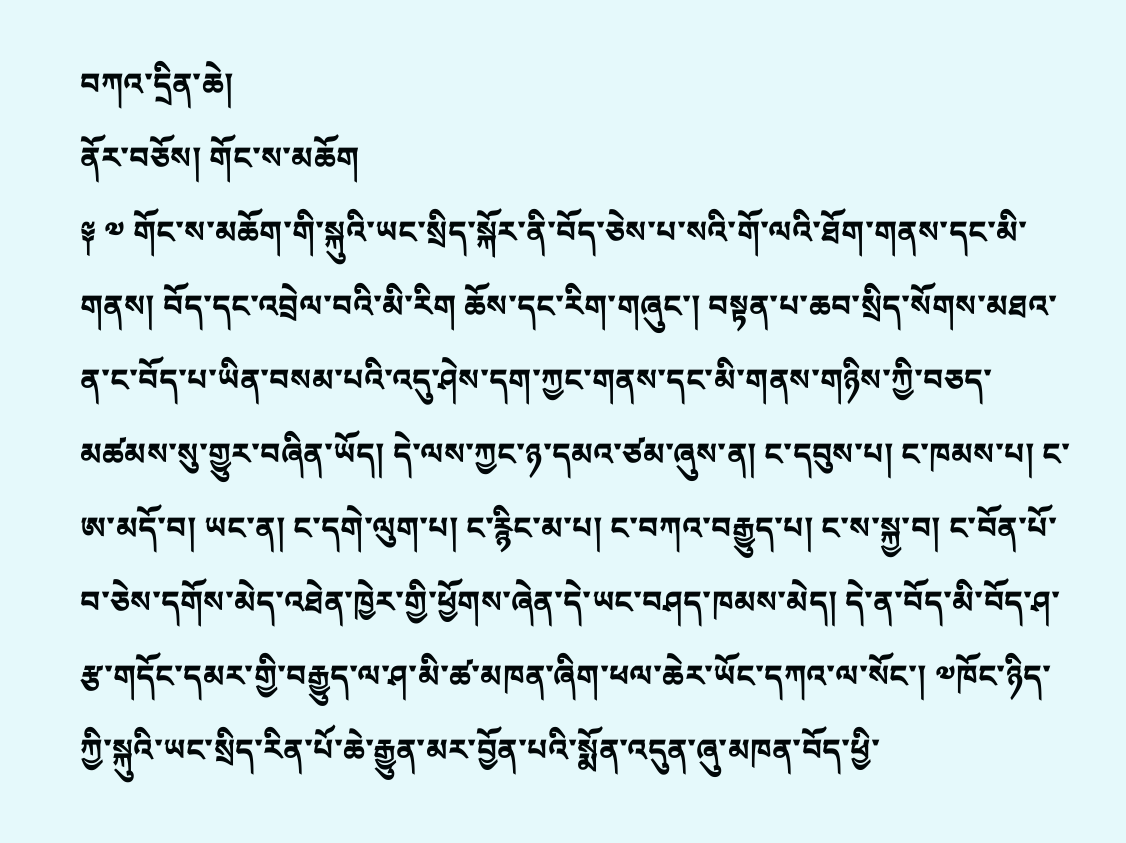བཀའ་དྲིན་ཆེ།
ནོར་བཅོས། གོང་ས་མཆོག
༈ ༧ གོང་ས་མཆོག་གི་སྐུའི་ཡང་སྲིད་སྐོར་ནི་བོད་ཅེས་པ་སའི་གོ་ལའི་ཐོག་གནས་དང་མི་གནས། བོད་དང་འབྲེལ་བའི་མི་རིག ཆོས་དང་རིག་གཞུང་། བསྟན་པ་ཆབ་སྲིད་སོགས་མཐའ་ན་ང་བོད་པ་ཡིན་བསམ་པའི་འདུ་ཤེས་དག་ཀྱང་གནས་དང་མི་གནས་གཉིས་ཀྱི་བཅད་མཚམས་སུ་གྱུར་བཞིན་ཡོད། དེ་ལས་ཀྱང་ཉ་དམའ་ཙམ་ཞུས་ན། ང་དབུས་པ། ང་ཁམས་པ། ང་ཨ་མདོ་བ། ཡང་ན། ང་དགེ་ལུག་པ། ང་རྙིང་མ་པ། ང་བཀའ་བརྒྱུད་པ། ང་ས་སྐྱ་བ། ང་བོན་པོ་བ་ཅེས་དགོས་མེད་འཐེན་ཁྱེར་གྱི་ཕྱོགས་ཞེན་དེ་ཡང་བཤད་ཁམས་མེད། དེ་ན་བོད་མི་བོད་ཤ་རྩ་གདོང་དམར་གྱི་བརྒྱུད་ལ་ཤ་མི་ཚ་མཁན་ཞིག་ཕལ་ཆེར་ཡོང་དཀའ་ལ་སོང་། ༧ཁོང་ཉིད་ཀྱི་སྐུའི་ཡང་སྲིད་རིན་པོ་ཆེ་རྒྱུན་མར་བྱོན་པའི་སྨོན་འདུན་ཞུ་མཁན་བོད་ཕྱི་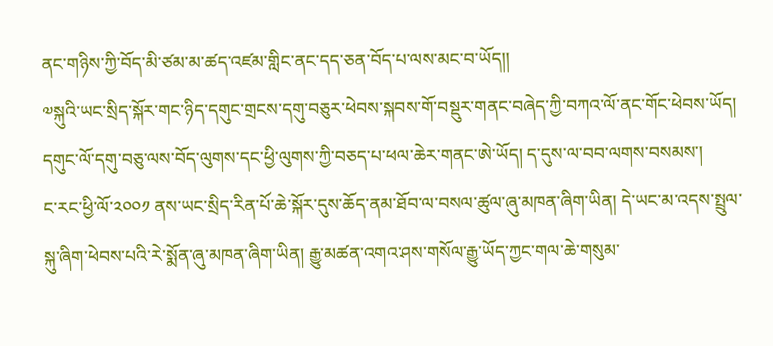ནང་གཉིས་ཀྱི་བོད་མི་ཙམ་མ་ཚད་འཛམ་གླིང་ནང་དད་ཅན་བོད་པ་ལས་མང་བ་ཡོད།།
༧སྐུའི་ཡང་སྲིད་སྐོར་གང་ཉིད་དགུང་གྲངས་དགུ་བཅུར་ཕེབས་སྐབས་གོ་བསྡུར་གནང་བཞེད་ཀྱི་བཀའ་ལོ་ནང་གོང་ཕེབས་ཡོད། དགུང་ལོ་དགུ་བཅུ་ལས་བོད་ལུགས་དང་ཕྱི་ལུགས་ཀྱི་བཅད་པ་ཕལ་ཆེར་གནང་ཨེ་ཡོད། ད་དུས་ལ་བབ་ལགས་བསམས་།
ང་རང་ཕྱི་ལོ་༢༠༠༡ ནས་ཡང་སྲིད་རིན་པོ་ཆེ་སྐོར་དུས་ཆོད་ནམ་ཐོབ་ལ་བསལ་ཚུལ་ཞུ་མཁན་ཞིག་ཡིན། དེ་ཡང་མ་འདས་སྤྲུལ་སྐུ་ཞིག་ཕེབས་པའི་རེ་སྨོན་ཞུ་མཁན་ཞིག་ཡིན། རྒྱུ་མཚན་འགའ་ཤས་གསོལ་རྒྱུ་ཡོད་ཀྱང་གལ་ཆེ་གསུམ་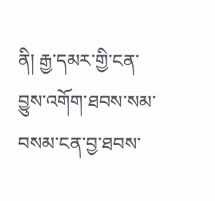ནི། རྒྱ་དམར་གྱི་ངན་བྱུས་འགོག་ཐབས་སམ་བསམ་ངན་བྱ་ཐབས་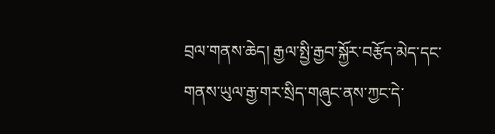བྲལ་གནས་ཆེད། རྒྱལ་སྤྱི་རྒྱབ་སྐྱོར་བརྩོད་མེད་དང་གནས་ཡུལ་རྒྱ་གར་སྲིད་གཞུང་ནས་ཀྱང་དེ་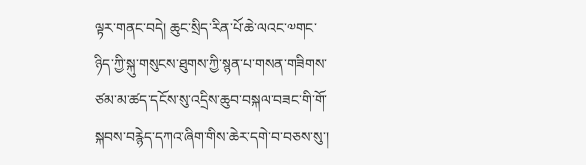ལྟར་གནང་བདེ། ཆུང་སྲིད་རིན་པོ་ཆེ་ལའང་༧གང་ཉིད་ཀྱི་སྐུ་གསུངས་ཐུགས་ཀྱི་སྙན་པ་གསན་གཟིགས་ཙམ་མ་ཚད་དངོས་སུ་འདྲིས་ཆུབ་བསྐལ་བཟང་གི་གོ་སྐབས་བརྙེད་དཀའ་ཞིག་གིས་ཆེར་དགེ་བ་བཅས་སུ་།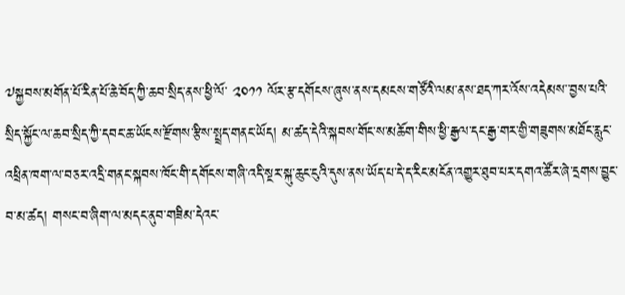༧སྐྱབས་མགོན་པོ་རིན་པོ་ཆེ་བོད་ཀྱི་ཆབ་སྲིད་ནས་ཕྱི་ལོ་ ༢༠༡༡ ལོར་རྩ་དགོངས་ཞུས་ནས་དམངས་གཙོའི་ལམ་ནས་ཐད་ཀར་འོས་འདེམས་་བྱས་པའི་སྲིད་སྐྱོང་ལ་ཆབ་སྲིད་ཀྱི་དབང་ཆ་ཡོངས་རྫོགས་རྩིས་སྤྲད་གནང་ཡོད། མ་ཚད་དེའི་སྐབས་གོང་ས་མཆོག་གིས་ཕྱི་རྒྱལ་དང་རྒྱ་གར་གྱི་གཟུགས་མཐོང་རླུང་འཕྲིན་ཁག་ལ་བཅར་འདྲི་གནང་སྐབས་ཁོང་གི་དགོངས་གཞི་འདི་སྔར་སྐུ་ཆུང་ངུའི་དུས་ནས་ཡོད་པ་དེ་ད་རིང་མངོན་འགྱུར་ཐུབ་པར་དགའ་ཚོར་ཞེ་དྲགས་བྱུང་བ་མ་ཚད། གསང་བ་ཞིག་ལ་མདང་ནུབ་གཟིམ་དེའང་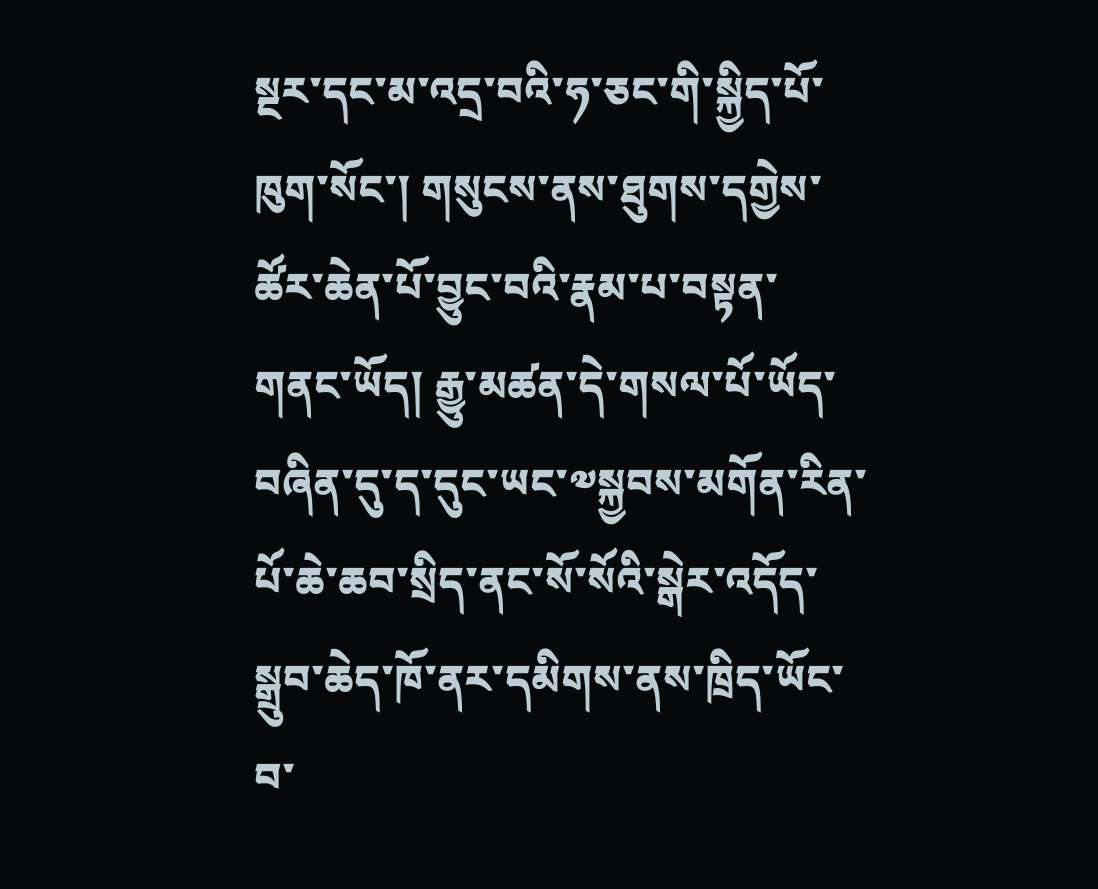སྔར་དང་མ་འདྲ་བའི་ཧ་ཅང་གི་སྐྱིད་པོ་ཁུག་སོང་། གསུངས་ནས་ཐུགས་དགྱེས་ཚོར་ཆེན་པོ་བྱུང་བའི་རྣམ་པ་བསྟན་གནང་ཡོད། རྒྱུ་མཚན་དེ་གསལ་པོ་ཡོད་བཞིན་དུ་ད་དུང་ཡང་༧སྐྱབས་མགོན་རིན་པོ་ཆེ་ཆབ་སྲིད་ནང་སོ་སོའི་སྒེར་འདོད་སྒྲུབ་ཆེད་ཁོ་ནར་དམིགས་ནས་ཁྲིད་ཡོང་བ་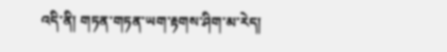འདི་ནི། གཏན་གཏན་ཡག་རྟགས་ཤིག་མ་རེད།